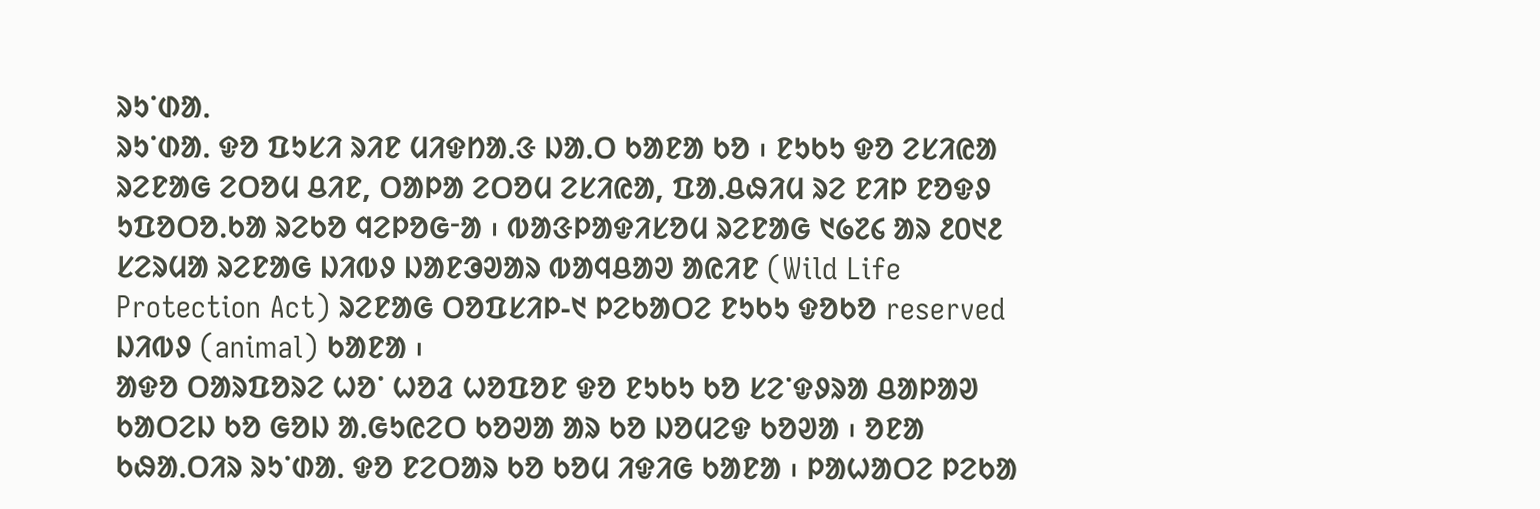ᱨᱩᱸᱰᱟᱹ
ᱨᱩᱸᱰᱟᱹ ᱫᱚ ᱯᱩᱥᱤ ᱨᱤᱱ ᱢᱤᱫᱴᱟᱹᱝ ᱡᱟᱹᱛ ᱠᱟᱱᱟ ᱠᱚ ᱾ ᱱᱩᱠᱩ ᱫᱚ ᱮᱥᱤᱭᱟ ᱨᱮᱱᱟᱜ ᱮᱛᱚᱢ ᱪᱤᱱ, ᱛᱟᱞᱟ ᱮᱛᱚᱢ ᱮᱥᱤᱭᱟ, ᱯᱟᱹᱪᱷᱤᱢ ᱨᱮ ᱱᱤᱞ ᱱᱚᱫᱽ ᱩᱯᱚᱛᱚᱹᱠᱟ ᱨᱮᱠᱚ ᱧᱮᱞᱚᱜᱼᱟ ᱾ ᱵᱟᱝᱞᱟᱫᱤᱥᱚᱢ ᱨᱮᱱᱟᱜ ᱑᱙᱗᱔ ᱟᱨ ᱒᱐᱑᱒ ᱥᱮᱨᱢᱟ ᱨᱮᱱᱟᱜ ᱡᱤᱵᱽ ᱡᱟᱱᱳᱣᱟᱨ ᱵᱟᱧᱪᱟᱣ ᱟᱭᱤᱱ (Wild Life Protection Act) ᱨᱮᱱᱟᱜ ᱛᱚᱯᱥᱤᱞ-᱑ ᱞᱮᱠᱟᱛᱮ ᱱᱩᱠᱩ ᱫᱚᱠᱚ reserved ᱡᱤᱵᱽ (animal) ᱠᱟᱱᱟ ᱾
ᱟᱫᱚ ᱛᱟᱨᱯᱚᱨᱮ ᱦᱚᱸ ᱦᱚᱲ ᱦᱚᱯᱚᱱ ᱫᱚ ᱱᱩᱠᱩ ᱠᱚ ᱥᱮᱸᱫᱽᱨᱟ ᱪᱟᱞᱟᱣ ᱠᱟᱛᱮᱡ ᱠᱚ ᱜᱚᱡ ᱟᱹᱜᱩᱭᱮᱛ ᱠᱚᱣᱟ ᱟᱨ ᱠᱚ ᱡᱚᱢᱮᱫ ᱠᱚᱣᱟ ᱾ ᱚᱱᱟ ᱠᱷᱟᱹᱛᱤᱨ ᱨᱩᱸᱰᱟᱹ ᱫᱚ ᱱᱮᱛᱟᱨ ᱠᱚ ᱠᱚᱢ ᱤᱫᱤᱜ ᱠᱟᱱᱟ ᱾ ᱞᱟᱦᱟᱛᱮ ᱞᱮᱠᱟ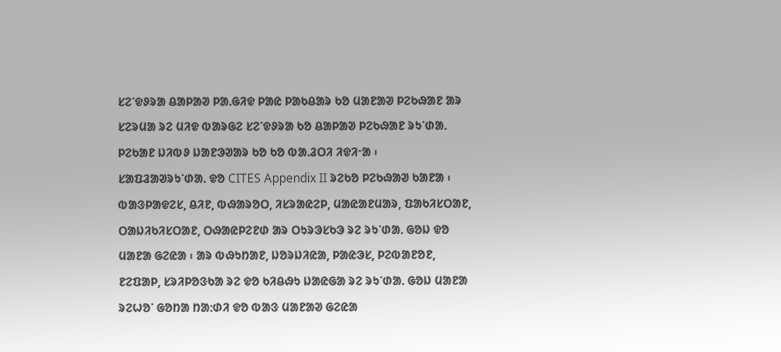ᱥᱮᱸᱫᱽᱨᱟ ᱪᱟᱞᱟᱣ ᱞᱟᱹᱜᱤᱫ ᱞᱟᱭ ᱞᱟᱠᱪᱟᱨ ᱠᱚ ᱢᱟᱱᱟᱣ ᱞᱮᱠᱷᱟᱱ ᱟᱨ ᱥᱮᱨᱢᱟ ᱨᱮ ᱢᱤᱫ ᱵᱟᱨᱜᱮ ᱥᱮᱸᱫᱽᱨᱟ ᱠᱚ ᱪᱟᱞᱟᱣ ᱞᱮᱠᱷᱟᱱ ᱨᱩᱸᱰᱟᱹ ᱞᱮᱠᱟᱱ ᱡᱤᱵᱽ ᱡᱟᱱᱳᱣᱟᱨ ᱠᱚ ᱠᱚ ᱵᱟᱹᱲᱛᱤ ᱤᱫᱤᱼᱟ ᱾
ᱥᱟᱯᱲᱟᱣᱨᱩᱸᱰᱟᱹ ᱫᱚ CITES Appendix II ᱨᱮᱠᱚ ᱞᱮᱠᱷᱟᱣ ᱠᱟᱱᱟ ᱾ ᱵᱟᱝᱞᱟᱫᱮᱥ, ᱪᱤᱱ, ᱵᱷᱟᱨᱚᱛ, ᱤᱥᱨᱟᱭᱮᱞ, ᱢᱟᱭᱟᱱᱢᱟᱨ, ᱯᱟᱠᱤᱥᱛᱟᱱ, ᱛᱟᱡᱤᱠᱤᱥᱛᱟᱱ, ᱛᱷᱟᱭᱞᱮᱱᱰ ᱟᱨ ᱛᱩᱨᱳᱥᱠᱳ ᱨᱮ ᱨᱩᱸᱰᱟᱹ ᱜᱚᱡ ᱫᱚ ᱢᱟᱱᱟ ᱜᱮᱭᱟ ᱾ ᱟᱨ ᱵᱷᱩᱴᱟᱱ, ᱡᱚᱨᱡᱤᱭᱟ, ᱞᱟᱭᱳᱥ, ᱞᱮᱵᱟᱱᱚᱱ, ᱱᱮᱯᱟᱞ, ᱥᱨᱤᱞᱚᱝᱠᱟ ᱨᱮ ᱫᱚ ᱠᱤᱪᱷᱩ ᱡᱟᱭᱜᱟ ᱨᱮ ᱨᱩᱸᱰᱟᱹ ᱜᱚᱡ ᱢᱟᱱᱟ ᱨᱮᱦᱚᱸ ᱜᱚᱴᱟ ᱴᱟᱺᱰᱤ ᱫᱚ ᱵᱟᱝ ᱢᱟᱱᱟᱣ ᱜᱮᱭᱟ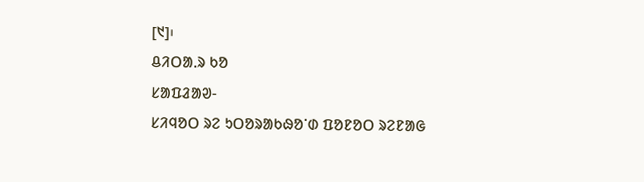[᱑]᱾
ᱪᱤᱛᱟᱹᱨ ᱠᱚ
ᱥᱟᱯᱲᱟᱣ-
ᱥᱤᱧᱚᱛ ᱨᱮ ᱩᱛᱚᱨᱟᱠᱷᱚᱸᱰ ᱯᱚᱱᱚᱛ ᱨᱮᱱᱟᱜ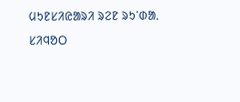ᱢᱩᱱᱥᱤᱭᱟᱨᱤ ᱨᱮᱱ ᱨᱩᱸᱰᱟᱹ
ᱥᱤᱧᱚᱛ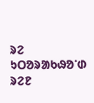ᱨᱮ ᱩᱛᱚᱨᱟᱠᱷᱚᱸᱰ ᱨᱮᱱ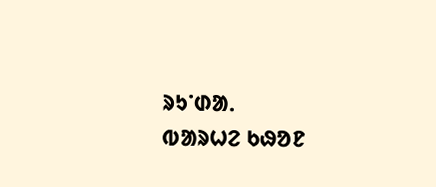ᱨᱩᱸᱰᱟᱹ
ᱵᱟᱨᱦᱮ ᱠᱷᱚᱱ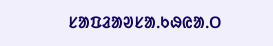ᱥᱟᱯᱲᱟᱣᱥᱟᱹᱠᱷᱭᱟᱹᱛ